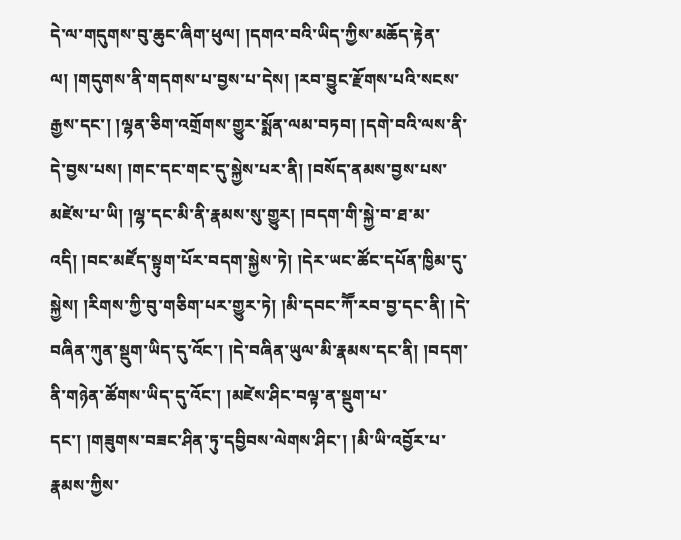དེ་ལ་གདུགས་བུ་ཆུང་ཞིག་ཕུལ། །དགའ་བའི་ཡིད་ཀྱིས་མཆོད་རྟེན་ལ། །གདུགས་ནི་གདགས་པ་བྱས་པ་དེས། །རབ་བྱུང་རྫོགས་པའི་སངས་རྒྱས་དང་། །ལྷན་ཅིག་འགྲོགས་གྱུར་སྨོན་ལམ་བཏབ། །དགེ་བའི་ལས་ནི་དེ་བྱས་པས། །གང་དང་གང་དུ་སྐྱེས་པར་ནི། །བསོད་ནམས་བྱས་པས་མཛེས་པ་ཡི། །ལྷ་དང་མི་ནི་རྣམས་སུ་གྱུར། །བདག་གི་སྐྱེ་བ་ཐ་མ་འདི། །བང་མཛོད་སྟུག་པོར་བདག་སྐྱེས་ཏེ། །དེར་ཡང་ཚོང་དཔོན་ཁྱིམ་དུ་སྐྱེས། །རིགས་ཀྱི་བུ་གཅིག་པར་གྱུར་ཏེ། །མི་དབང་ཀཽ་རབ་བྱ་དང་ནི། །དེ་བཞིན་ཀུན་སྡུག་ཡིད་དུ་འོང་། །དེ་བཞིན་ཡུལ་མི་རྣམས་དང་ནི། །བདག་ནི་གཉེན་ཚོགས་ཡིད་དུ་འོང་། །མཛེས་ཤིང་བལྟ་ན་སྡུག་པ་དང་། །གཟུགས་བཟང་ཤིན་ཏུ་དབྱིབས་ལེགས་ཤིང་། །མི་ཡི་འབྱོར་པ་རྣམས་ཀྱིས་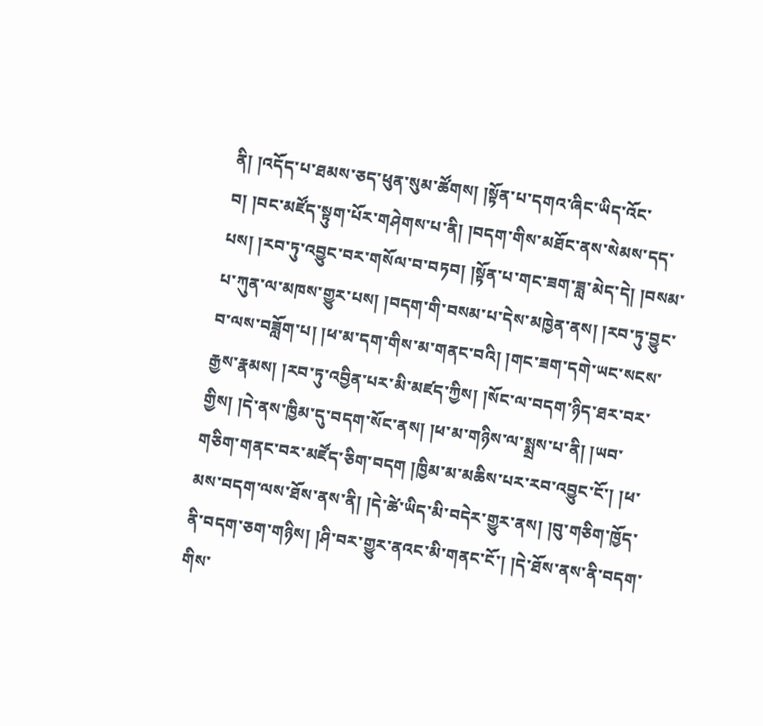ནི། །འདོད་པ་ཐམས་ཅད་ཕུན་སུམ་ཚོགས། །སྟོན་པ་དགའ་ཞིང་ཡིད་འོང་བ། །བང་མཛོད་སྟུག་པོར་གཤེགས་པ་ནི། །བདག་གིས་མཐོང་ནས་སེམས་དད་པས། །རབ་ཏུ་འབྱུང་བར་གསོལ་བ་བཏབ། །སྟོན་པ་གང་ཟག་ཟླ་མེད་དེ། །བསམ་པ་ཀུན་ལ་མཁས་གྱུར་པས། །བདག་གི་བསམ་པ་དེས་མཁྱེན་ནས། །རབ་ཏུ་བྱུང་བ་ལས་བཟློག་པ། །ཕ་མ་དག་གིས་མ་གནང་བའི། །གང་ཟག་དགེ་ཡང་སངས་རྒྱས་རྣམས། །རབ་ཏུ་འབྱིན་པར་མི་མཛད་ཀྱིས། །སོང་ལ་བདག་ཉིད་ཐར་བར་གྱིས། །དེ་ནས་ཁྱིམ་དུ་བདག་སོང་ནས། །ཕ་མ་གཉིས་ལ་སྨྲས་པ་ནི། །ཡབ་གཅིག་གནང་བར་མཛོད་ཅིག་བདག །ཁྱིམ་མ་མཆིས་པར་རབ་འབྱུང་ངོ་། །ཕ་མས་བདག་ལས་ཐོས་ནས་ནི། །དེ་ཚེ་ཡིད་མི་བདེར་གྱུར་ནས། །བུ་གཅིག་ཁྱོད་ནི་བདག་ཅག་གཉིས། །ཤི་བར་གྱུར་ནའང་མི་གནང་ངོ་། །དེ་ཐོས་ནས་ནི་བདག་གིས་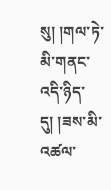སུ། །གལ་ཏེ་མི་གནང་འདི་ཉིད་དུ། །ཟས་མི་འཚལ་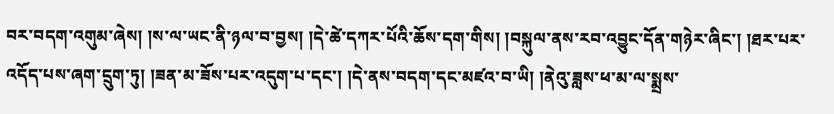བར་བདག་འགུམ་ཞེས། །ས་ལ་ཡང་ནི་ཉལ་བ་བྱས། །དེ་ཚེ་དཀར་པོའི་ཆོས་དག་གིས། །བསྐུལ་ནས་རབ་འབྱུང་དོན་གཉེར་ཞིང་། །ཐར་པར་འདོད་པས་ཞག་དྲུག་ཏུ། །ཟན་མ་ཟོས་པར་འདུག་པ་དང་། །དེ་ནས་བདག་དང་མཛའ་བ་ཡི། །ནེའུ་ཟླས་ཕ་མ་ལ་སྨྲས་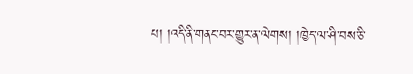པ། །འདི་ནི་གནང་བར་གྱུར་ན་ལེགས། །ཁྱེད་ལ་ཤི་བས་ཅི་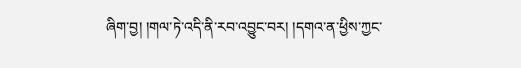ཞིག་བྱ། །གལ་ཏེ་འདི་ནི་རབ་འབྱུང་བར། །དགའ་ན་ཕྱིས་ཀྱང་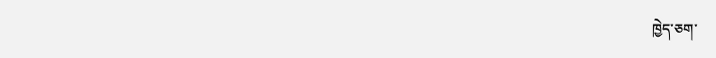ཁྱེད་ཅག་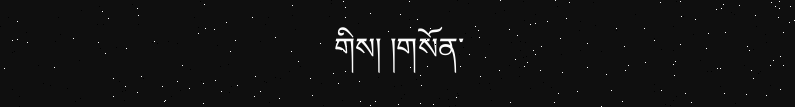གིས། །གསོན་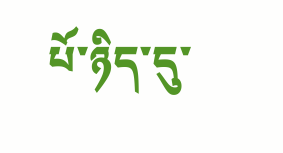པོ་ཉིད་དུ་